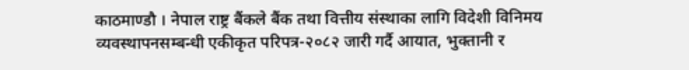काठमाण्डौ । नेपाल राष्ट्र बैंकले बैंक तथा वित्तीय संस्थाका लागि विदेशी विनिमय व्यवस्थापनसम्बन्धी एकीकृत परिपत्र-२०८२ जारी गर्दै आयात, भुक्तानी र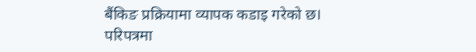बैंकिङ प्रक्रियामा व्यापक कडाइ गरेको छ।
परिपत्रमा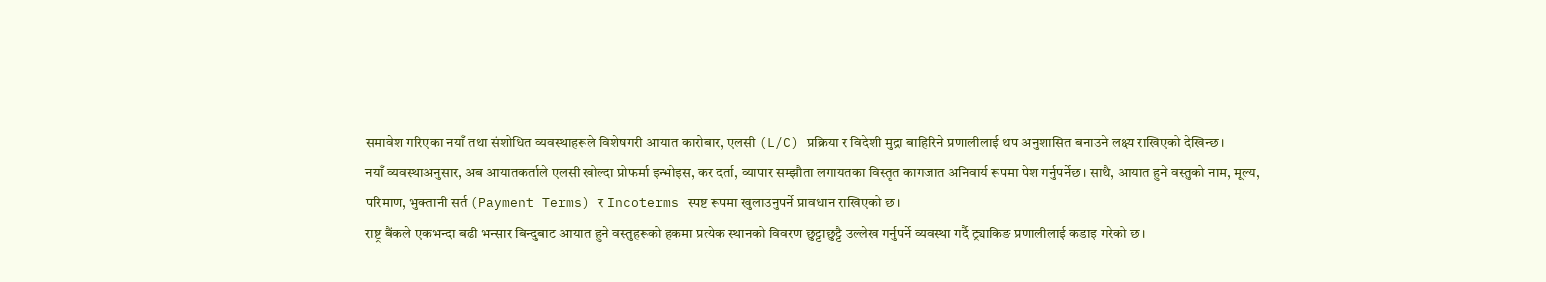समावेश गरिएका नयाँ तथा संशोधित व्यवस्थाहरूले विशेषगरी आयात कारोबार, एलसी (L/C) प्रक्रिया र विदेशी मुद्रा बाहिरिने प्रणालीलाई थप अनुशासित बनाउने लक्ष्य राखिएको देखिन्छ।
नयाँ व्यवस्थाअनुसार, अब आयातकर्ताले एलसी खोल्दा प्रोफर्मा इन्भोइस, कर दर्ता, व्यापार सम्झौता लगायतका विस्तृत कागजात अनिवार्य रूपमा पेश गर्नुपर्नेछ। साथै, आयात हुने वस्तुको नाम, मूल्य, परिमाण, भुक्तानी सर्त (Payment Terms) र Incoterms स्पष्ट रूपमा खुलाउनुपर्ने प्रावधान राखिएको छ।
राष्ट्र बैंकले एकभन्दा बढी भन्सार बिन्दुबाट आयात हुने वस्तुहरूको हकमा प्रत्येक स्थानको विवरण छुट्टाछुट्टै उल्लेख गर्नुपर्ने व्यवस्था गर्दै ट्र्याकिङ प्रणालीलाई कडाइ गरेको छ।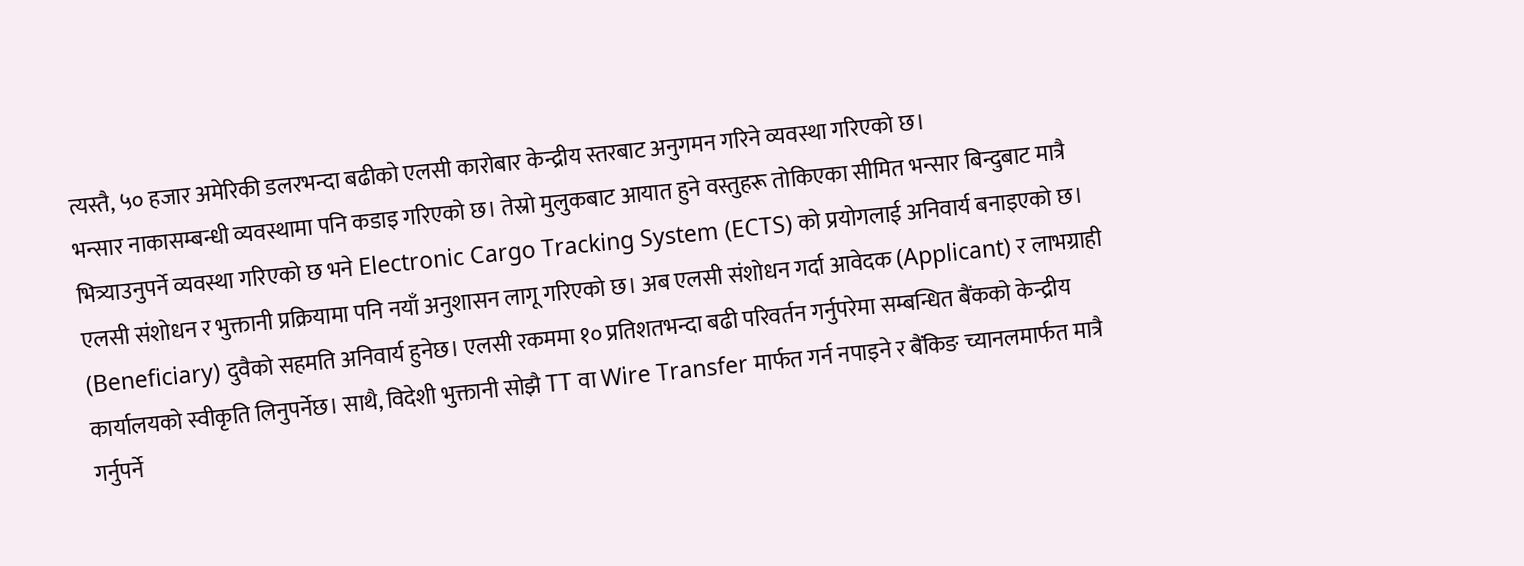त्यस्तै, ५० हजार अमेरिकी डलरभन्दा बढीको एलसी कारोबार केन्द्रीय स्तरबाट अनुगमन गरिने व्यवस्था गरिएको छ।
भन्सार नाकासम्बन्धी व्यवस्थामा पनि कडाइ गरिएको छ। तेस्रो मुलुकबाट आयात हुने वस्तुहरू तोकिएका सीमित भन्सार बिन्दुबाट मात्रै भित्र्याउनुपर्ने व्यवस्था गरिएको छ भने Electronic Cargo Tracking System (ECTS) को प्रयोगलाई अनिवार्य बनाइएको छ।
एलसी संशोधन र भुक्तानी प्रक्रियामा पनि नयाँ अनुशासन लागू गरिएको छ। अब एलसी संशोधन गर्दा आवेदक (Applicant) र लाभग्राही (Beneficiary) दुवैको सहमति अनिवार्य हुनेछ। एलसी रकममा १० प्रतिशतभन्दा बढी परिवर्तन गर्नुपरेमा सम्बन्धित बैंकको केन्द्रीय कार्यालयको स्वीकृति लिनुपर्नेछ। साथै, विदेशी भुक्तानी सोझै TT वा Wire Transfer मार्फत गर्न नपाइने र बैंकिङ च्यानलमार्फत मात्रै गर्नुपर्ने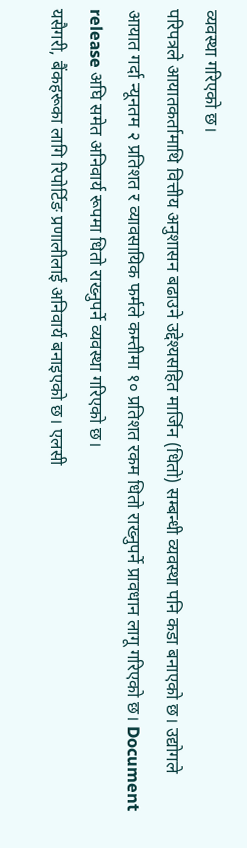व्यवस्था गरिएको छ।
परिपत्रले आयातकर्तामाथि वित्तीय अनुशासन बढाउने उद्देश्यसहित मार्जिन (धितो) सम्बन्धी व्यवस्था पनि कडा बनाएको छ। उद्योगले आयात गर्दा न्यूनतम २ प्रतिशत र व्यावसायिक फर्मले कम्तीमा १० प्रतिशत रकम धितो राख्नुपर्ने प्रावधान लागू गरिएको छ। Document release अघि समेत अनिवार्य रूपमा धितो राख्नुपर्ने व्यवस्था गरिएको छ।
यसैगरी, बैंकहरूका लागि रिपोर्टिङ प्रणालीलाई अनिवार्य बनाइएको छ। एलसी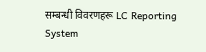सम्बन्धी विवरणहरू LC Reporting System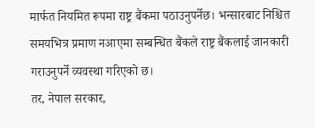मार्फत नियमित रूपमा राष्ट्र बैंकमा पठाउनुपर्नेछ। भन्सारबाट निश्चित समयभित्र प्रमाण नआएमा सम्बन्धित बैंकले राष्ट्र बैंकलाई जानकारी गराउनुपर्ने व्यवस्था गरिएको छ।
तर, नेपाल सरकार,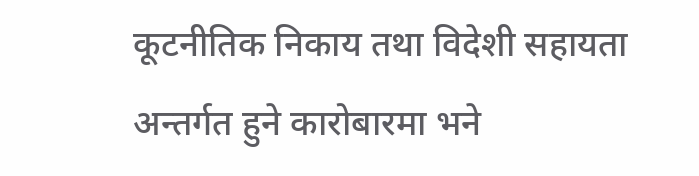कूटनीतिक निकाय तथा विदेशी सहायता अन्तर्गत हुने कारोबारमा भने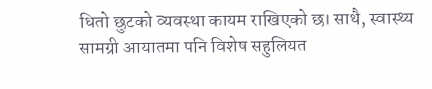धितो छुटको व्यवस्था कायम राखिएको छ। साथै, स्वास्थ्य सामग्री आयातमा पनि विशेष सहुलियत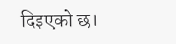दिइएको छ।